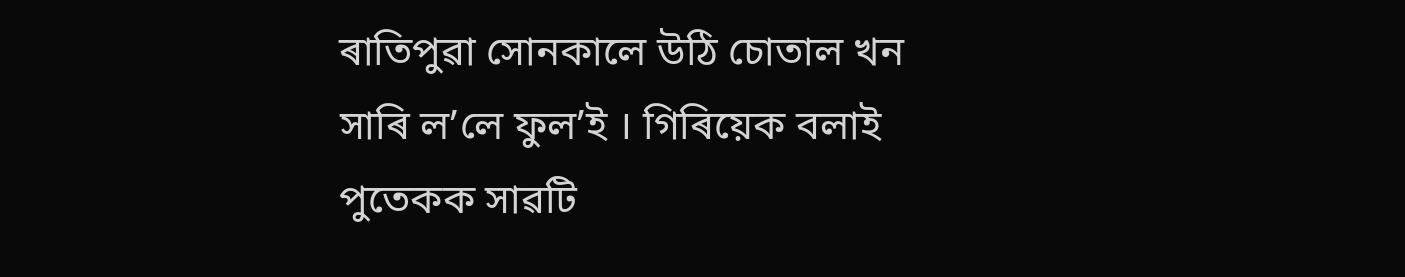ৰাতিপুৱা সোনকালে উঠি চোতাল খন সাৰি ল’লে ফুল’ই । গিৰিয়েক বলাই পুতেকক সাৱটি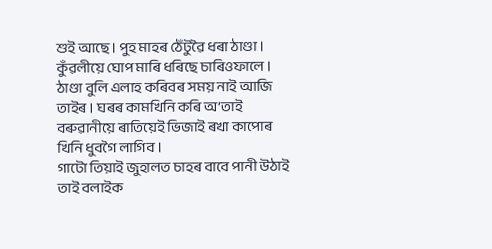শুই আছে । পুহ মাহৰ ঠেঁটুৱৈ ধৰা ঠাণ্ডা । কুঁৱলীয়ে ঘোপ মাৰি ধৰিছে চাৰিওফালে । ঠাণ্ডা বুলি এলাহ কৰিবৰ সময় নাই আজি তাইৰ । ঘৰৰ কামখিনি কৰি অ’তাই বৰুৱানীয়ে ৰাতিয়েই ভিজাই ৰখা কাপোৰ খিনি ধুবগৈ লাগিব ।
গাটো তিয়াই জুহালত চাহৰ বাবে পানী উঠাই তাই বলাইক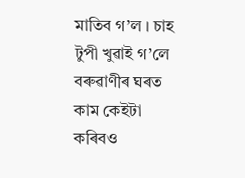মাতিব গ’ল । চাহ টুপী খুৱাই গ’লে বৰুৱাণীৰ ঘৰত কাম কেইটা কৰিবও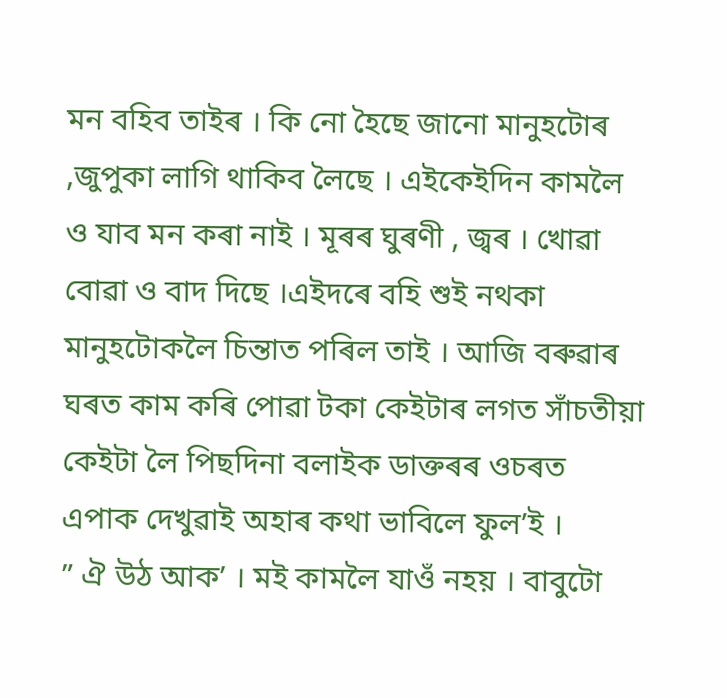মন বহিব তাইৰ । কি নো হৈছে জানো মানুহটোৰ ,জুপুকা লাগি থাকিব লৈছে । এইকেইদিন কামলৈ ও যাব মন কৰা নাই । মূৰৰ ঘুৰণী , জ্বৰ । খোৱা বোৱা ও বাদ দিছে ।এইদৰে বহি শুই নথকা মানুহটোকলৈ চিন্তাত পৰিল তাই । আজি বৰুৱাৰ ঘৰত কাম কৰি পোৱা টকা কেইটাৰ লগত সাঁচতীয়া কেইটা লৈ পিছদিনা বলাইক ডাক্তৰৰ ওচৰত এপাক দেখুৱাই অহাৰ কথা ভাবিলে ফুল’ই ।
” ঐ উঠ আক’ । মই কামলৈ যাওঁ নহয় । বাবুটো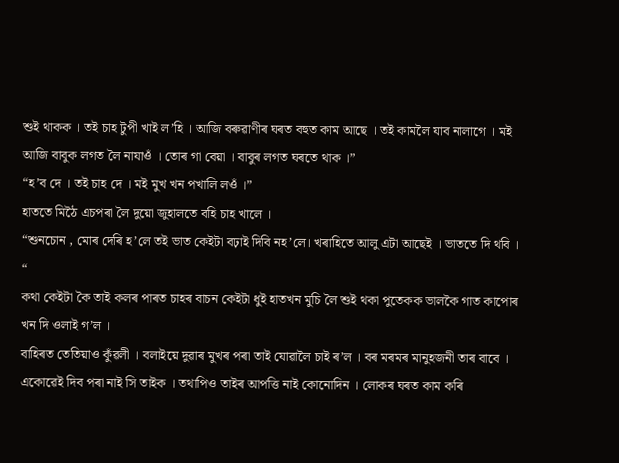শুই থাকক । তই চাহ টুপী খাই ল’হি । আজি বৰুৱাণীৰ ঘৰত বহুত কাম আছে । তই কামলৈ যাব নালাগে । মই আজি বাবুক লগত লৈ নাযাওঁ । তোৰ গা বেয়া । বাবুৰ লগত ঘৰতে থাক ।”
“হ’ব দে । তই চাহ দে । মই মুখ খন পখালি লওঁ ।”
হাততে মিঠৈ এচপৰা লৈ দুয়ো জুহালতে বহি চাহ খালে ।
“শুনচোন , মোৰ দেৰি হ’লে তই ভাত কেইটা বঢ়াই দিবি নহ’লে। খৰাহিতে আলু এটা আছেই । ভাততে দি থবি । “
কথা কেইটা কৈ তাই কলৰ পাৰত চাহৰ বাচন কেইটা ধুই হাতখন মুচি লৈ শুই থকা পুতেকক ভালকৈ গাত কাপোৰ খন দি ওলাই গ’ল ।
বাহিৰত তেতিয়াও কুঁৱলী । বলাইয়ে দুৱাৰ মুখৰ পৰা তাই যোৱালৈ চাই ৰ’ল । বৰ মৰমৰ মানুহজনী তাৰ বাবে । একোৱেই দিব পৰা নাই সি তাইক । তথাপিও তাইৰ আপত্তি নাই কোনোদিন । লোকৰ ঘৰত কাম কৰি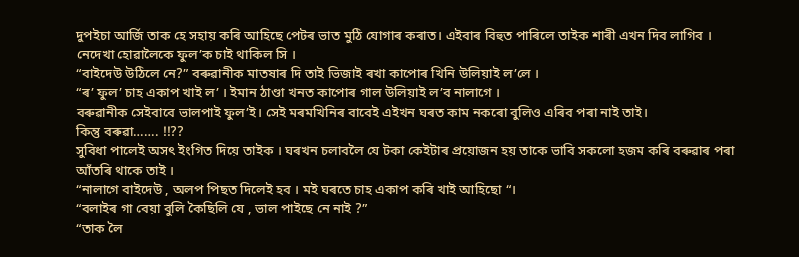দুপইচা আৰ্জি তাক হে সহায় কৰি আহিছে পেটৰ ভাত মুঠি যোগাৰ কৰাত। এইবাৰ বিহুত পাৰিলে তাইক শাৰী এখন দিব লাগিব । নেদেখা হোৱালৈকে ফুল’ক চাই থাকিল সি ।
“বাইদেউ উঠিলে নে?” বৰুৱানীক মাতষাৰ দি তাই ভিজাই ৰখা কাপোৰ খিনি উলিয়াই ল’লে ।
“ৰ’ ফুল’ চাহ একাপ খাই ল’ । ইমান ঠাণ্ডা খনত কাপোৰ গাল উলিয়াই ল’ব নালাগে ।
বৰুৱানীক সেইবাবে ভালপাই ফুল’ই। সেই মৰমখিনিৰ বাবেই এইখন ঘৰত কাম নকৰো বুলিও এৰিব পৰা নাই তাই।
কিন্তু বৰুৱা……. !!??
সুবিধা পালেই অসৎ ইংগিত দিয়ে তাইক । ঘৰখন চলাবলৈ যে টকা কেইটাৰ প্ৰয়োজন হয় তাকে ভাবি সকলো হজম কৰি বৰুৱাৰ পৰা আঁতৰি থাকে তাই ।
“নালাগে বাইদেউ , অলপ পিছত দিলেই হব । মই ঘৰতে চাহ একাপ কৰি খাই আহিছো “।
“বলাইৰ গা বেয়া বুলি কৈছিলি যে , ভাল পাইছে নে নাই ?”
“তাক লৈ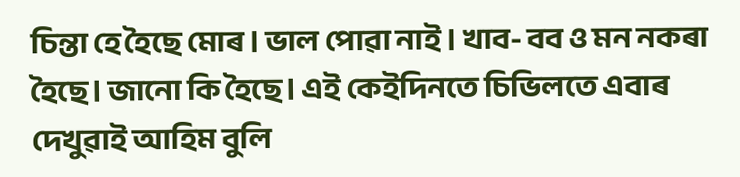চিন্তা হে হৈছে মোৰ । ভাল পোৱা নাই । খাব- বব ও মন নকৰা হৈছে। জানো কি হৈছে। এই কেইদিনতে চিভিলতে এবাৰ দেখুৱাই আহিম বুলি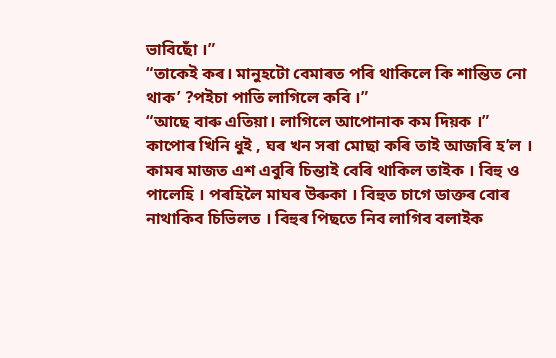ভাবিছোঁ ।”
“তাকেই কৰ। মানুহটো বেমাৰত পৰি থাকিলে কি শান্তিত নো থাক’ ?পইচা পাতি লাগিলে কবি ।”
“আছে বাৰু এতিয়া। লাগিলে আপোনাক কম দিয়ক ।”
কাপোৰ খিনি ধুই , ঘৰ খন সৰা মোছা কৰি তাই আজৰি হ’ল । কামৰ মাজত এশ এবুৰি চিন্তাই বেৰি থাকিল তাইক । বিহু ও পালেহি । পৰহিলৈ মাঘৰ উৰুকা । বিহুত চাগে ডাক্তৰ বোৰ নাথাকিব চিভিলত । বিহুৰ পিছতে নিব লাগিব বলাইক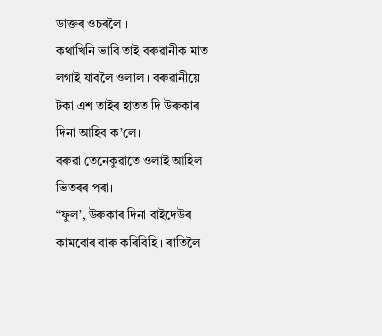ডাক্তৰ ওচৰলৈ ।
কথাখিনি ভাবি তাই বৰুৱানীক মাত লগাই যাবলৈ ওলাল । বৰুৱানীয়ে টকা এশ তাইৰ হাতত দি উৰুকাৰ দিনা আহিব ক’লে।
বৰুৱা তেনেকুৱাতে ওলাই আহিল ভিতৰৰ পৰা।
“ফুল’, উৰুকাৰ দিনা বাইদেউৰ কামবোৰ বাৰু কৰিবিহি । ৰাতিলৈ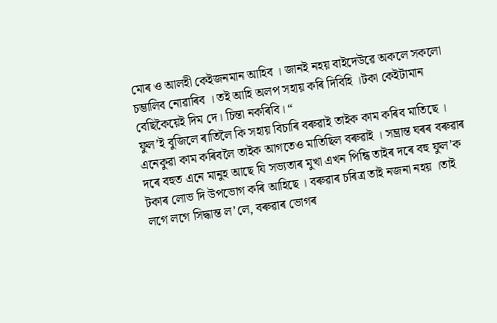মোৰ ও আলহী কেইজনমান আহিব । জানই নহয় বাইদেউৱে অকলে সকলো চম্ভালিব নোৱাৰিব । তই আহি অলপ সহায় কৰি দিবিহি ।টকা কেইটামান বেছিকৈয়েই দিম দে। চিন্তা নকৰিবি। “
ফুল’ই বুজিলে ৰাতিলৈ কি সহায় বিচাৰি বৰুৱাই তাইক কাম কৰিব মাতিছে । এনেকুৱা কাম কৰিবলৈ তাইক আগতেও মাতিছিল বৰুৱাই । সম্ভ্ৰান্ত ঘৰৰ বৰুৱাৰ দৰে বহুত এনে মানুহ আছে যি সভ্যতাৰ মুখা এখন পিন্ধি তাইৰ দৰে বহু ফুল’ক টকাৰ লোভ দি উপভোগ কৰি আহিছে । বৰুৱাৰ চৰিত্ৰ তাই নজনা নহয় ।তাই লগে লগে সিদ্ধান্ত ল’লে, বৰুৱাৰ ভোগৰ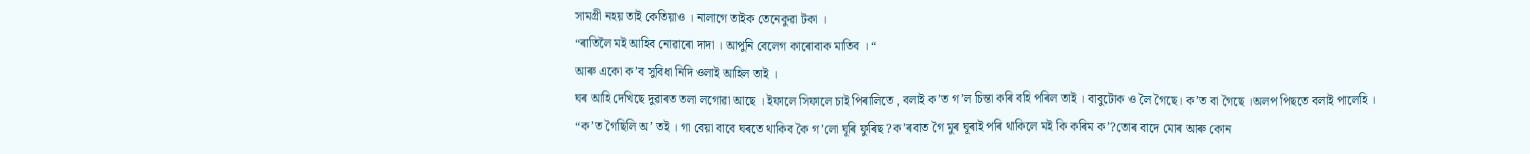সামগ্ৰী নহয় তাই কেতিয়াও । নালাগে তাইক তেনেকুৱা টকা ।
“ৰাতিলৈ মই আহিব নোৱাৰো দাদা । আপুনি বেলেগ কাৰোবাক মাতিব । “
আৰু একো ক’ব সুবিধা নিদি ওলাই আহিল তাই ।
ঘৰ আহি দেখিছে দুৱাৰত তলা লগোৱা আছে । ইফালে সিফালে চাই পিৰালিতে , বলাই ক’ত গ’ল চিন্তা কৰি বহি পৰিল তাই । বাবুটোক ও লৈ গৈছে। ক’ত বা গৈছে ।অলপ পিছতে বলাই পালেহি ।
“ক’ত গৈছিলি অ’ তই । গা বেয়া বাবে ঘৰতে থাকিব কৈ গ’লো ঘূৰি ফুৰিছ ?ক’ৰবাত গৈ মুৰ ঘূৰাই পৰি থাকিলে মই কি কৰিম ক’?তোৰ বাদে মোৰ আৰু কোন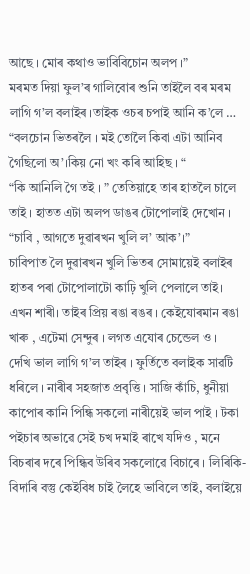আছে । মোৰ কথাও ভাবিবিচোন অলপ ।”
মৰমত দিয়া ফুল’ৰ গালিবোৰ শুনি তাইলৈ বৰ মৰম লাগি গ’ল বলাইৰ ।তাইক ওচৰ চপাই আনি ক’লে …
“বলচোন ভিতৰলৈ । মই তোলৈ কিবা এটা আনিব গৈছিলো অ’।কিয় নো খং কৰি আহিছ । “
“কি আনিলি গৈ তই । ” তেতিয়াহে তাৰ হাতলৈ চালে তাই । হাতত এটা অলপ ডাঙৰ টোপোলাই দেখোন ।
“চাবি , আগতে দুৱাৰখন খুলি ল’ আক’।”
চাবিপাত লৈ দুৱাৰখন খুলি ভিতৰ সোমায়েই বলাইৰ হাতৰ পৰা টোপোলাটো কাঢ়ি খুলি পেলালে তাই।
এখন শাৰী। তাইৰ প্রিয় ৰঙা ৰঙৰ । কেইযোৰমান ৰঙা খাৰু , এটেমা সেন্দুৰ । লগত এযোৰ চেন্ডেল ও ।
দেখি ভাল লাগি গ’ল তাইৰ । ফুৰ্তিতে বলাইক সাৱটি ধৰিলে । নাৰীৰ সহজাত প্ৰবৃত্তি । সাজি কাঁচি, ধুনীয়া কাপোৰ কানি পিন্ধি সকলো নাৰীয়েই ভাল পাই । টকা পইচাৰ অভাৱে সেই চখ দমাই ৰাখে যদিও , মনে বিচৰাৰ দৰে পিন্ধিব উৰিব সকলোৱে বিচাৰে । লিৰিকি-বিদাৰি বস্তু কেইবিধ চাই লৈহে ভাবিলে তাই, বলাইয়ে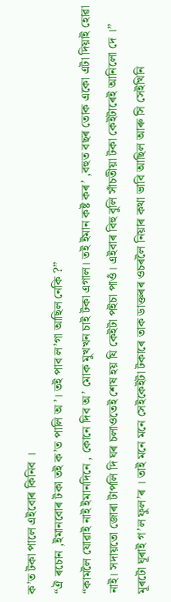ক’ত টকা পালে এইবোৰ কিনিব ।
“ঐ ৰচোন ,ইমানবোৰ টকা তই ক’ত পালি অ’। তই পাব ল’গা আছিল নেকি ?”
“কামলৈ যোৱাই নাই ইমানদিনে , কোনে দিব অ’ মোক মুখখন চাই টকা এগাল। তই ইমান কষ্ট কৰ’ ,বহুত বছৰ তোক একো এটা দিয়াই হোৱা নাই। সদায়তো জোৰা টাপলি দি ঘৰ চলাওতেই শেষ হয় যি কেইটা পইচা পাওঁ। এইবাৰ বিহু বুলি সাঁচতীয়া টকা কেইটাৰেই আনিলো দে ।”
মূৰটো ঘূৰাই গ’ল ফুল’ৰ । তাই মনে মনে সেইকেইটা টকাৰে তাক ডাক্তৰৰ ওচৰলৈ নিয়াৰ কথা ভাবি আছিল আৰু সি সেইখিনি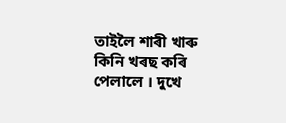তাইলৈ শাৰী খাৰু কিনি খৰছ কৰি পেলালে । দুখে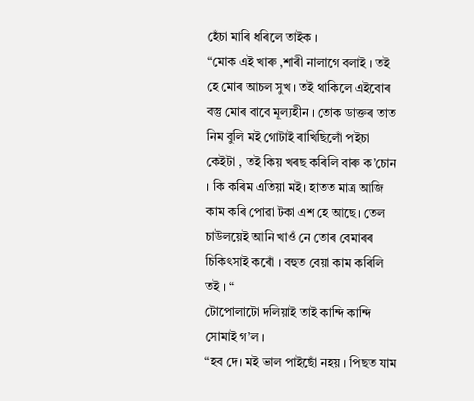হেঁচা মাৰি ধৰিলে তাইক ।
“মোক এই খাৰু ,শাৰী নালাগে বলাই । তই হে মোৰ আচল সুখ । তই থাকিলে এইবোৰ বস্তু মোৰ বাবে মূল্যহীন । তোক ডাক্তৰ তাত নিম বুলি মই গোটাই ৰাখিছিলোঁ পইচা কেইটা , তই কিয় খৰছ কৰিলি বাৰু ক’চোন । কি কৰিম এতিয়া মই। হাতত মাত্ৰ আজি কাম কৰি পোৱা টকা এশ হে আছে। তেল চাউলয়েই আনি খাওঁ নে তোৰ বেমাৰৰ চিকিৎসাই কৰোঁ । বহুত বেয়া কাম কৰিলি তই । “
টোপোলাটো দলিয়াই তাই কান্দি কান্দি সোমাই গ’ল ।
“হব দে। মই ভাল পাইছোঁ নহয় । পিছত যাম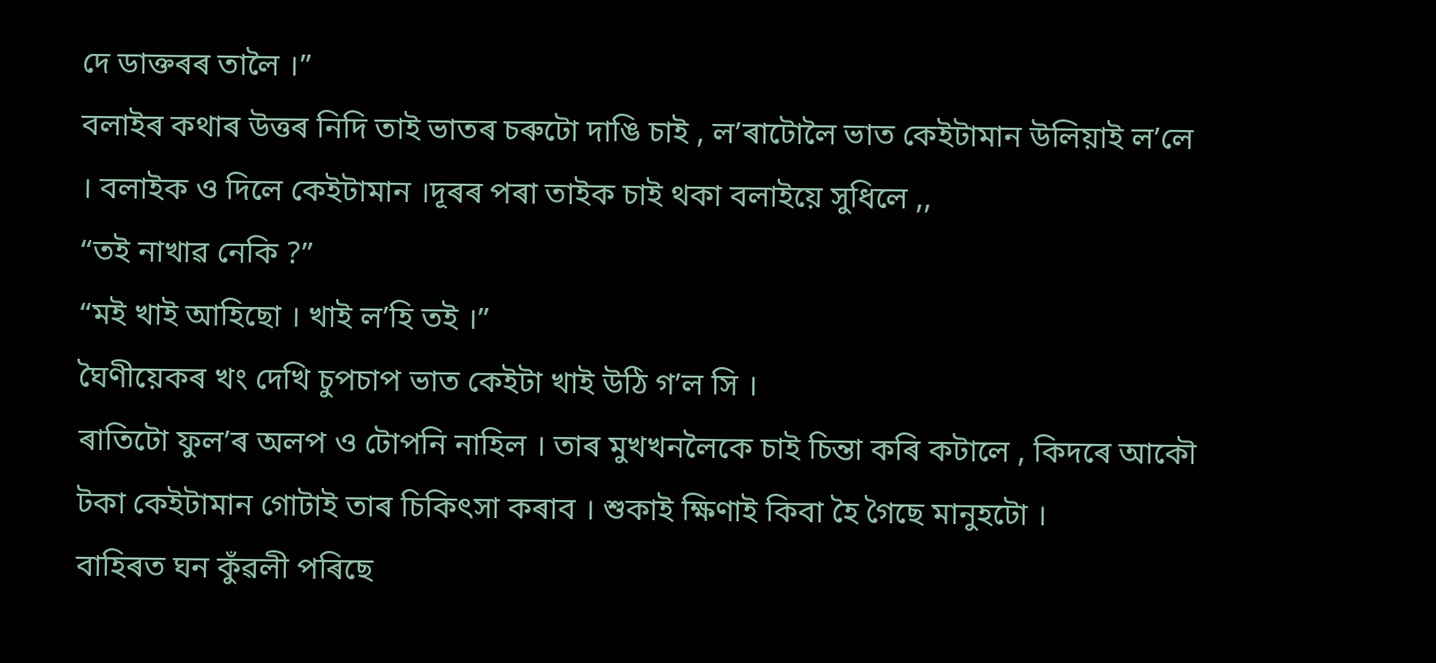দে ডাক্তৰৰ তালৈ ।”
বলাইৰ কথাৰ উত্তৰ নিদি তাই ভাতৰ চৰুটো দাঙি চাই , ল’ৰাটোলৈ ভাত কেইটামান উলিয়াই ল’লে । বলাইক ও দিলে কেইটামান ।দূৰৰ পৰা তাইক চাই থকা বলাইয়ে সুধিলে ,,
“তই নাখাৱ নেকি ?”
“মই খাই আহিছো । খাই ল’হি তই ।”
ঘৈণীয়েকৰ খং দেখি চুপচাপ ভাত কেইটা খাই উঠি গ’ল সি ।
ৰাতিটো ফুল’ৰ অলপ ও টোপনি নাহিল । তাৰ মুখখনলৈকে চাই চিন্তা কৰি কটালে , কিদৰে আকৌ টকা কেইটামান গোটাই তাৰ চিকিৎসা কৰাব । শুকাই ক্ষিণাই কিবা হৈ গৈছে মানুহটো ।
বাহিৰত ঘন কুঁৱলী পৰিছে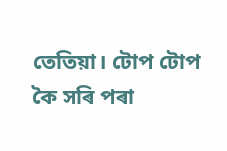তেতিয়া। টোপ টোপ কৈ সৰি পৰা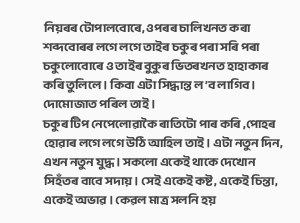নিয়ৰৰ টোপালবোৰে, ওপৰৰ চালিখনত কৰা শব্দবোৰৰ লগে লগে তাইৰ চকুৰ পৰা সৰি পৰা চকুলোবোৰে ও তাইৰ বুকুৰ ভিতৰখনত হাহাকাৰ কৰি তুলিলে । কিবা এটা সিদ্ধান্ত ল’ব লাগিব । দোমোজাত পৰিল তাই ।
চকুৰ টিপ নেপেলোৱাকৈ ৰাতিটো পাৰ কৰি ,পোহৰ হোৱাৰ লগে লগে উঠি আহিল তাই। এটা নতুন দিন, এখন নতুন যুদ্ধ । সকলো একেই থাকে দেখোন সিহঁতৰ বাবে সদায়। সেই একেই কষ্ট, একেই চিন্তা, একেই অভাৱ । কেৱল মাত্ৰ সলনি হয়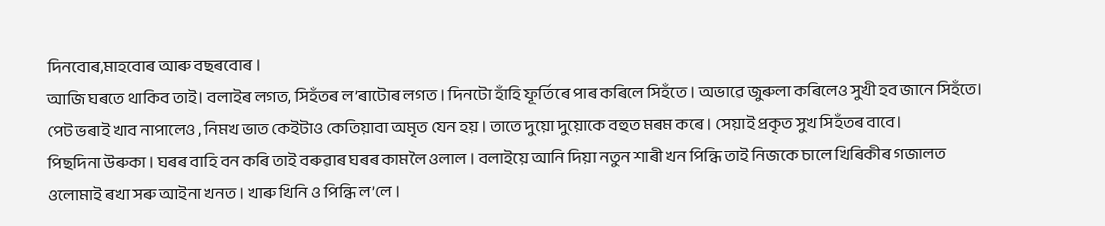দিনবোৰ,মাহবোৰ আৰু বছৰবোৰ ।
আজি ঘৰতে থাকিব তাই। বলাইৰ লগত, সিহঁতৰ ল’ৰাটোৰ লগত । দিনটো হাঁহি ফূৰ্তিৰে পাৰ কৰিলে সিহঁতে । অভাৱে জুৰুলা কৰিলেও সুখী হব জানে সিহঁতে। পেট ভৰাই খাব নাপালেও , নিমখ ভাত কেইটাও কেতিয়াবা অমৃত যেন হয় । তাতে দুয়ো দুয়োকে বহুত মৰম কৰে । সেয়াই প্ৰকৃত সুখ সিহঁতৰ বাবে।
পিছদিনা উৰুকা । ঘৰৰ বাহি বন কৰি তাই বৰুৱাৰ ঘৰৰ কামলৈ ওলাল । বলাইয়ে আনি দিয়া নতুন শাৰী খন পিন্ধি তাই নিজকে চালে খিৰিকীৰ গজালত ওলোমাই ৰখা সৰু আইনা খনত । খাৰু খিনি ও পিন্ধি ল’লে ।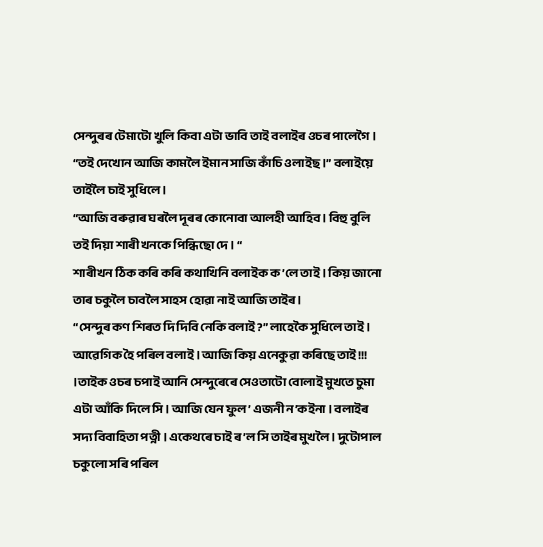সেন্দুৰৰ টেমাটো খুলি কিবা এটা ভাবি তাই বলাইৰ ওচৰ পালেগৈ ।
“তই দেখোন আজি কামলৈ ইমান সাজি কাঁচি ওলাইছ ।” বলাইয়ে তাইলৈ চাই সুধিলে ।
“আজি বৰুৱাৰ ঘৰলৈ দূৰৰ কোনোবা আলহী আহিব । বিহু বুলি তই দিয়া শাৰী খনকে পিন্ধিছো দে । “
শাৰীখন ঠিক কৰি কৰি কথাখিনি বলাইক ক’লে তাই । কিয় জানো তাৰ চকুলৈ চাবলৈ সাহস হোৱা নাই আজি তাইৰ ।
“সেন্দুৰ কণ শিৰত দি দিবি নেকি বলাই?” লাহেকৈ সুধিলে তাই ।
আৱেগিক হৈ পৰিল বলাই । আজি কিয় এনেকুৱা কৰিছে তাই!!! ।তাইক ওচৰ চপাই আনি সেন্দুৰেৰে সেওতাটো বোলাই মুখতে চুমা এটা আঁকি দিলে সি । আজি যেন ফুল’ এজনী ন’কইনা । বলাইৰ সদ্য বিবাহিতা পত্নী । একেথৰে চাই ৰ’ল সি তাইৰ মুখলৈ । দুটোপাল চকুলো সৰি পৰিল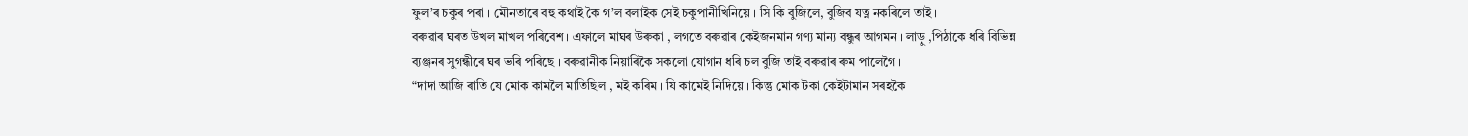ফুল’ৰ চকুৰ পৰা । মৌনতাৰে বহু কথাই কৈ গ’ল বলাইক সেই চকুপানীখিনিয়ে । সি কি বুজিলে, বুজিব যত্ন নকৰিলে তাই ।
বৰুৱাৰ ঘৰত উখল মাখল পৰিবেশ । এফালে মাঘৰ উৰুকা , লগতে বৰুৱাৰ কেইজনমান গণ্য মান্য বন্ধুৰ আগমন । লাড়ু ,পিঠাকে ধৰি বিভিন্ন ব্যঞ্জনৰ সুগন্ধীৰে ঘৰ ভৰি পৰিছে । বৰুৱানীক নিয়াৰিকৈ সকলো যোগান ধৰি চল বুজি তাই বৰুৱাৰ ৰুম পালেগৈ ।
“দাদা আজি ৰাতি যে মোক কামলৈ মাতিছিল , মই কৰিম । যি কামেই নিদিয়ে । কিন্তু মোক টকা কেইটামান সৰহকৈ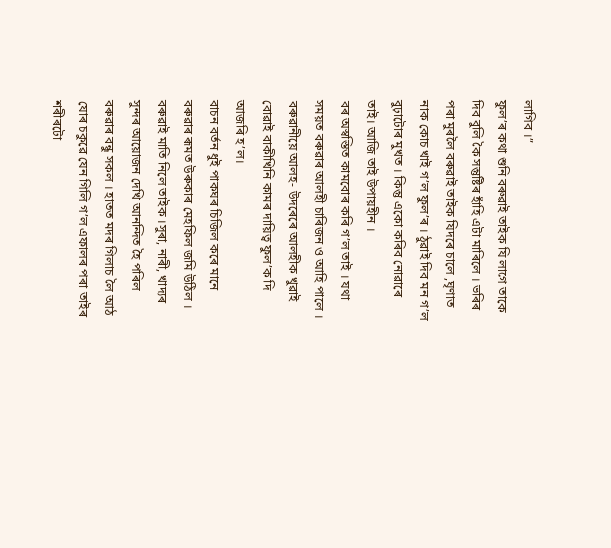লাগিব ।”
ফুল’ৰ কথা শুনি বৰুৱাই তাইক যি লাগে তাকে দিব বুলি কৈ সন্তুষ্টিৰ হাঁহি এটা মাৰিলে । ভৰিৰ পৰা মুৰলৈ বৰুৱাই তাইক যিদৰে চালে ,ঘৃণাত নাক কোচ খাই গ’ল ফুল’ৰ । ঠুৱাই দিব মন গ’ল বুঢ়াটোৰ মুখত । কিন্তু একো কৰিব নোৱাৰে তাই। আজি তাই উপায়হীন ।
বৰ অস্বস্তিত কামবোৰ কৰি গ’ল তাই । যথা সময়ত বৰুৱাৰ আলহী চাৰিজন ও আহি পালে । বৰুৱানীয়ে আলহ- উদৰেৰে আলহীক খুৱাই বোৱাই বাকীখিনি কামৰ দায়িত্ব ফুল’ক দি আজৰি হ’ল।
বাচন বৰ্তন ধুই পাকঘৰ চিজিল কৰে মানে বৰুৱাৰ ৰূমত উৰুকাৰ মেহফিল জমি উঠিল । বৰুৱাই মাতি নিলে তাইক ।সুৰা, নাৰী, খাদ্যৰ সুন্দৰ আয়োজন দেখি আনন্দিত হৈ পৰিল বৰুৱাৰ বন্ধু সকল । হাতত মদৰ গিলাচ লৈ আঠ যোৰ চকুৱে যেন গিলি গ’ল এফালৰ পৰা তাইৰ শৰীৰটো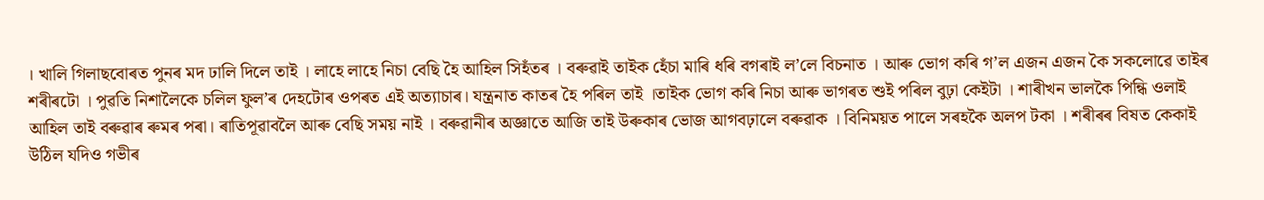। খালি গিলাছবোৰত পুনৰ মদ ঢালি দিলে তাই । লাহে লাহে নিচা বেছি হৈ আহিল সিহঁতৰ । বৰুৱাই তাইক হেঁচা মাৰি ধৰি বগৰাই ল’লে বিচনাত । আৰু ভোগ কৰি গ’ল এজন এজন কৈ সকলোৱে তাইৰ শৰীৰটো । পুৱতি নিশালৈকে চলিল ফুল’ৰ দেহটোৰ ওপৰত এই অত্যাচাৰ। যন্ত্ৰনাত কাতৰ হৈ পৰিল তাই ।তাইক ভোগ কৰি নিচা আৰু ভাগৰত শুই পৰিল বুঢ়া কেইটা । শাৰীখন ভালকৈ পিন্ধি ওলাই আহিল তাই বৰুৱাৰ ৰুমৰ পৰা। ৰাতিপূৱাবলৈ আৰু বেছি সময় নাই । বৰুৱানীৰ অজ্ঞাতে আজি তাই উৰুকাৰ ভোজ আগবঢ়ালে বৰুৱাক । বিনিময়ত পালে সৰহকৈ অলপ টকা । শৰীৰৰ বিষত কেকাই উঠিল যদিও গভীৰ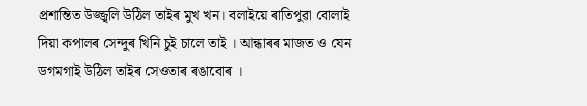প্ৰশান্তিত উজ্জ্বলি উঠিল তাইৰ মুখ খন। বলাইয়ে ৰাতিপুৱা বোলাই দিয়া কপালৰ সেন্দুৰ খিনি চুই চালে তাই । আন্ধাৰৰ মাজত ও যেন ডগমগাই উঠিল তাইৰ সেওতাৰ ৰঙাবোৰ ।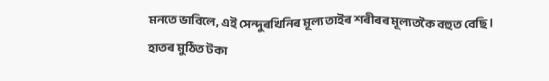মনতে ভাবিলে, এই সেন্দুৰখিনিৰ মূল্য তাইৰ শৰীৰৰ মূল্যতকৈ বহুত বেছি ।
হাতৰ মুঠিত টকা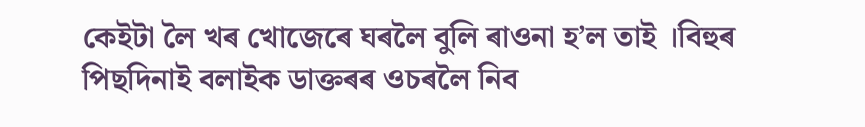কেইটা লৈ খৰ খোজেৰে ঘৰলৈ বুলি ৰাওনা হ’ল তাই ।বিহুৰ পিছদিনাই বলাইক ডাক্তৰৰ ওচৰলৈ নিব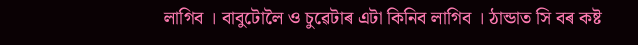লাগিব । বাবুটোলৈ ও চুৱেটাৰ এটা কিনিব লাগিব । ঠান্ডাত সি বৰ কষ্ট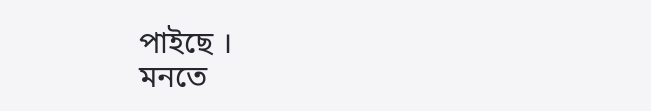পাইছে ।
মনতে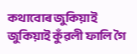কথাবোৰ জুকিয়াই জুকিয়াই কুঁৱলী ফালি গৈ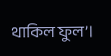থাকিল ফুল’।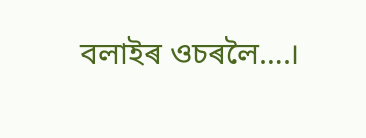বলাইৰ ওচৰলৈ….।